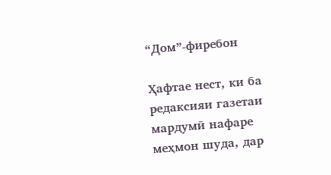“Дом”-фиребон

Ҳафтае нест, ки ба редаксияи газетаи мардумӣ нафаре меҳмон шуда, дар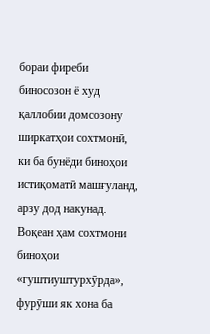бораи фиреби биносозон ё худ қаллобии домсозону ширкатҳои сохтмонӣ, ки ба бунёди биноҳои истиқоматӣ машғуланд, арзу дод накунад. Воқеан ҳам сохтмони биноҳои «гуштиуштурхӯрда», фурӯши як хона ба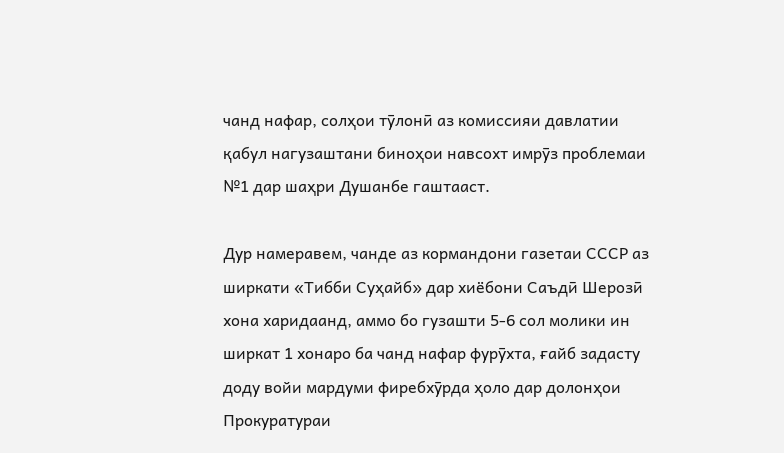чанд нафар, солҳои тӯлонӣ аз комиссияи давлатии қабул нагузаштани биноҳои навсохт имрӯз проблемаи №1 дар шаҳри Душанбе гаштааст.

Дур намеравем, чанде аз кормандони газетаи СССР аз ширкати «Тибби Суҳайб» дар хиёбони Саъдӣ Шерозӣ хона харидаанд, аммо бо гузашти 5-6 сол молики ин ширкат 1 хонаро ба чанд нафар фурӯхта, ғайб задасту доду войи мардуми фиребхӯрда ҳоло дар долонҳои Прокуратураи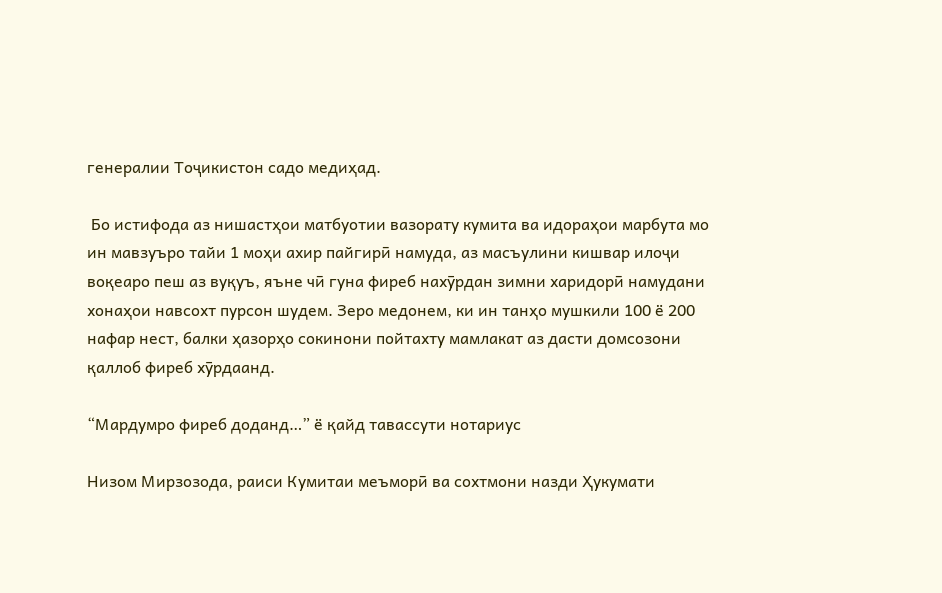генералии Тоҷикистон садо медиҳад.

 Бо истифода аз нишастҳои матбуотии вазорату кумита ва идораҳои марбута мо ин мавзуъро тайи 1 моҳи ахир пайгирӣ намуда, аз масъулини кишвар илоҷи воқеаро пеш аз вуқуъ, яъне чӣ гуна фиреб нахӯрдан зимни харидорӣ намудани хонаҳои навсохт пурсон шудем. Зеро медонем, ки ин танҳо мушкили 100 ё 200 нафар нест, балки ҳазорҳо сокинони пойтахту мамлакат аз дасти домсозони қаллоб фиреб хӯрдаанд.

“Мардумро фиреб доданд…” ё қайд тавассути нотариус

Низом Мирзозода, раиси Кумитаи меъморӣ ва сохтмони назди Ҳукумати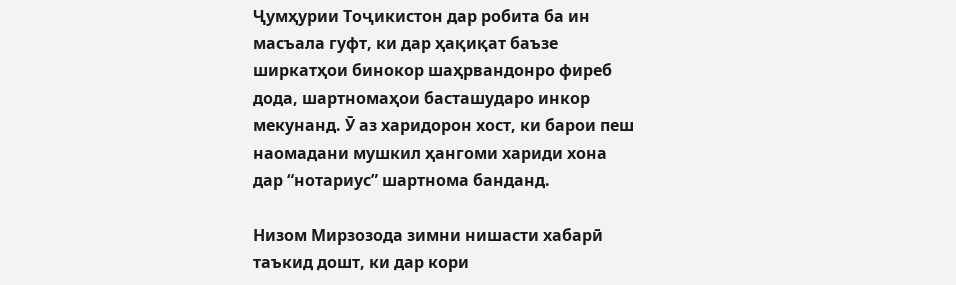Ҷумҳурии Тоҷикистон дар робита ба ин масъала гуфт, ки дар ҳақиқат баъзе ширкатҳои бинокор шаҳрвандонро фиреб дода, шартномаҳои басташударо инкор мекунанд. Ӯ аз харидорон хост, ки барои пеш наомадани мушкил ҳангоми хариди хона дар “нотариус” шартнома банданд.

Низом Мирзозода зимни нишасти хабарӣ таъкид дошт, ки дар кори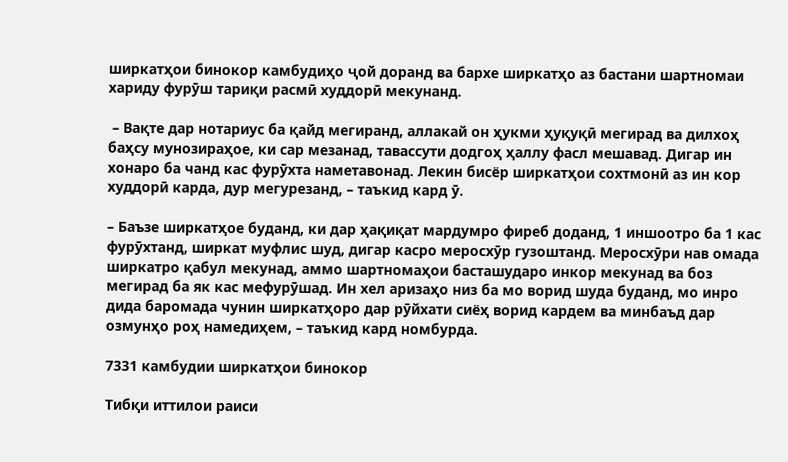ширкатҳои бинокор камбудиҳо ҷой доранд ва бархе ширкатҳо аз бастани шартномаи хариду фурӯш тариқи расмӣ худдорӣ мекунанд.

 – Вақте дар нотариус ба қайд мегиранд, аллакай он ҳукми ҳуқуқӣ мегирад ва дилхоҳ баҳсу мунозираҳое, ки сар мезанад, тавассути додгоҳ ҳаллу фасл мешавад. Дигар ин хонаро ба чанд кас фурӯхта наметавонад. Лекин бисёр ширкатҳои сохтмонӣ аз ин кор худдорӣ карда, дур мегурезанд, – таъкид кард ӯ.

– Баъзе ширкатҳое буданд, ки дар ҳақиқат мардумро фиреб доданд, 1 иншоотро ба 1 кас фурӯхтанд, ширкат муфлис шуд, дигар касро меросхӯр гузоштанд. Меросхӯри нав омада ширкатро қабул мекунад, аммо шартномаҳои басташударо инкор мекунад ва боз мегирад ба як кас мефурӯшад. Ин хел аризаҳо низ ба мо ворид шуда буданд, мо инро дида баромада чунин ширкатҳоро дар рӯйхати сиёҳ ворид кардем ва минбаъд дар озмунҳо роҳ намедиҳем, – таъкид кард номбурда.

7331 камбудии ширкатҳои бинокор

Тибқи иттилои раиси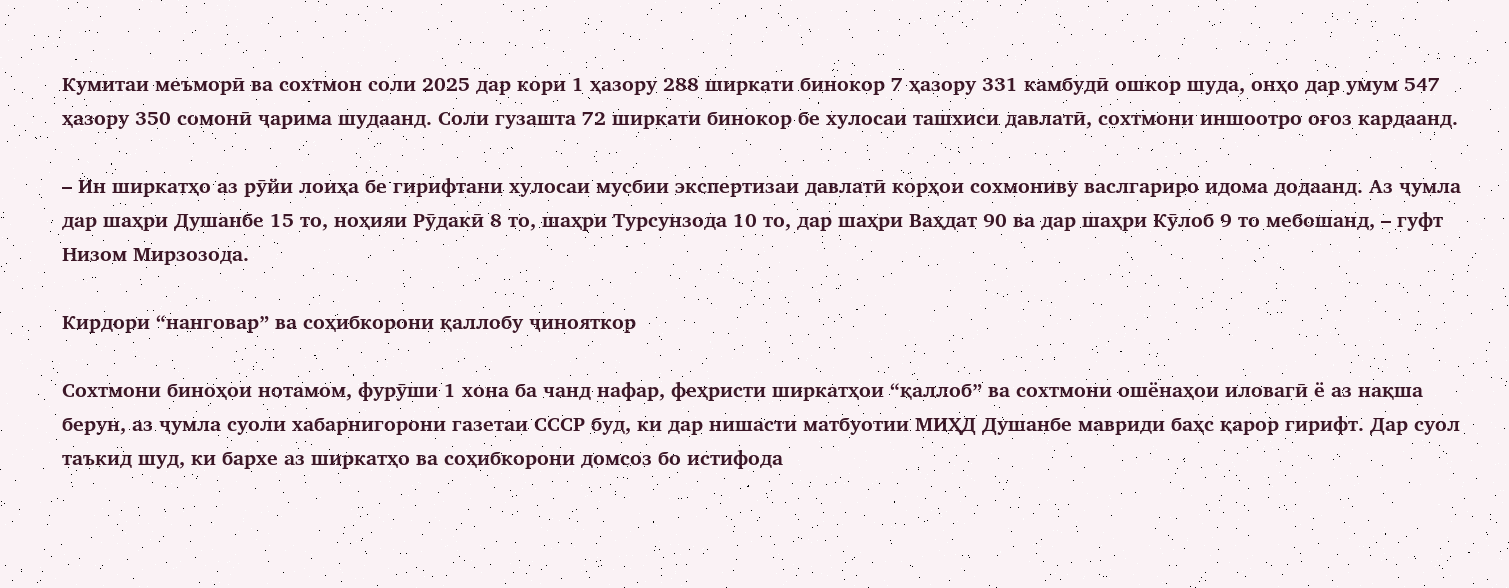Кумитаи меъморӣ ва сохтмон соли 2025 дар кори 1 ҳазору 288 ширкати бинокор 7 ҳазору 331 камбудӣ ошкор шуда, онҳо дар умум 547 ҳазору 350 сомонӣ ҷарима шудаанд. Соли гузашта 72 ширкати бинокор бе хулосаи ташхиси давлатӣ, сохтмони иншоотро оғоз кардаанд.

– Ин ширкатҳо аз рӯйи лоиҳа бе гирифтани хулосаи мусбии экспертизаи давлатӣ корҳои сохмониву васлгариро идома додаанд. Аз ҷумла дар шаҳри Душанбе 15 то, ноҳияи Рӯдакӣ 8 то, шаҳри Турсунзода 10 то, дар шаҳри Ваҳдат 90 ва дар шаҳри Кӯлоб 9 то мебошанд, – гуфт Низом Мирзозода.

Кирдори “нанговар” ва соҳибкорони қаллобу ҷинояткор

Сохтмони биноҳои нотамом, фурӯши 1 хона ба чанд нафар, феҳристи ширкатҳои “қаллоб” ва сохтмони ошёнаҳои иловагӣ ё аз нақша берун, аз ҷумла суоли хабарнигорони газетаи СССР буд, ки дар нишасти матбуотии МИҲД Душанбе мавриди баҳс қарор гирифт. Дар суол таъкид шуд, ки бархе аз ширкатҳо ва соҳибкорони домсоз бо истифода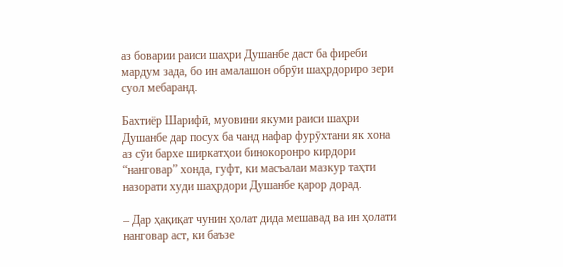аз боварии раиси шаҳри Душанбе даст ба фиреби мардум зада, бо ин амалашон обрӯи шаҳрдориро зери суол мебаранд.

Бахтиёр Шарифӣ, муовини якуми раиси шаҳри Душанбе дар посух ба чанд нафар фурӯхтани як хона аз сӯи бархе ширкатҳои бинокоронро кирдори “нанговар” хонда, гуфт, ки масъалаи мазкур таҳти назорати худи шаҳрдори Душанбе қарор дорад.

– Дар ҳақиқат чунин ҳолат дида мешавад ва ин ҳолати нанговар аст, ки баъзе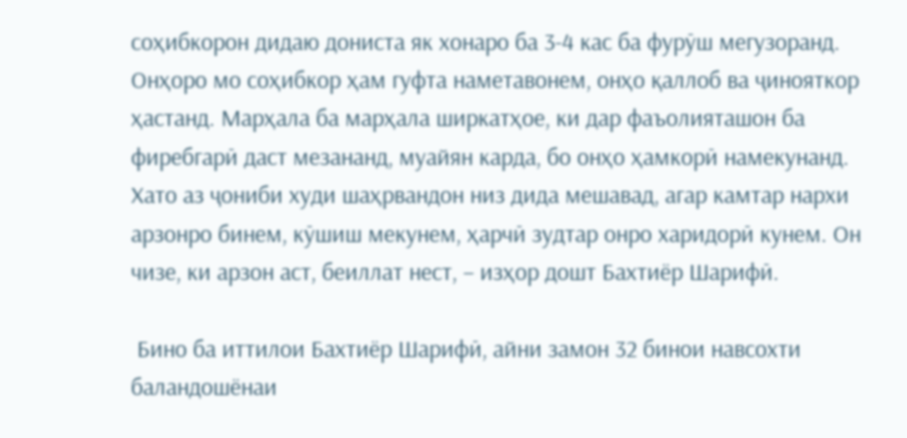соҳибкорон дидаю дониста як хонаро ба 3-4 кас ба фурӯш мегузоранд. Онҳоро мо соҳибкор ҳам гуфта наметавонем, онҳо қаллоб ва ҷинояткор ҳастанд. Марҳала ба марҳала ширкатҳое, ки дар фаъолияташон ба фиребгарӣ даст мезананд, муайян карда, бо онҳо ҳамкорӣ намекунанд. Хато аз ҷониби худи шаҳрвандон низ дида мешавад, агар камтар нархи арзонро бинем, кӯшиш мекунем, ҳарчӣ зудтар онро харидорӣ кунем. Он чизе, ки арзон аст, беиллат нест, – изҳор дошт Бахтиёр Шарифӣ.

 Бино ба иттилои Бахтиёр Шарифӣ, айни замон 32 бинои навсохти баландошёнаи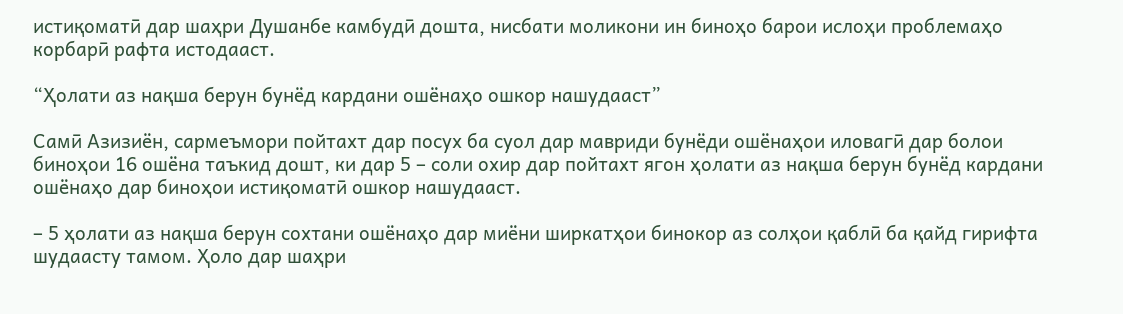истиқоматӣ дар шаҳри Душанбе камбудӣ дошта, нисбати моликони ин биноҳо барои ислоҳи проблемаҳо корбарӣ рафта истодааст.

“Ҳолати аз нақша берун бунёд кардани ошёнаҳо ошкор нашудааст”

Самӣ Азизиён, сармеъмори пойтахт дар посух ба суол дар мавриди бунёди ошёнаҳои иловагӣ дар болои биноҳои 16 ошёна таъкид дошт, ки дар 5 – соли охир дар пойтахт ягон ҳолати аз нақша берун бунёд кардани ошёнаҳо дар биноҳои истиқоматӣ ошкор нашудааст.

– 5 ҳолати аз нақша берун сохтани ошёнаҳо дар миёни ширкатҳои бинокор аз солҳои қаблӣ ба қайд гирифта шудаасту тамом. Ҳоло дар шаҳри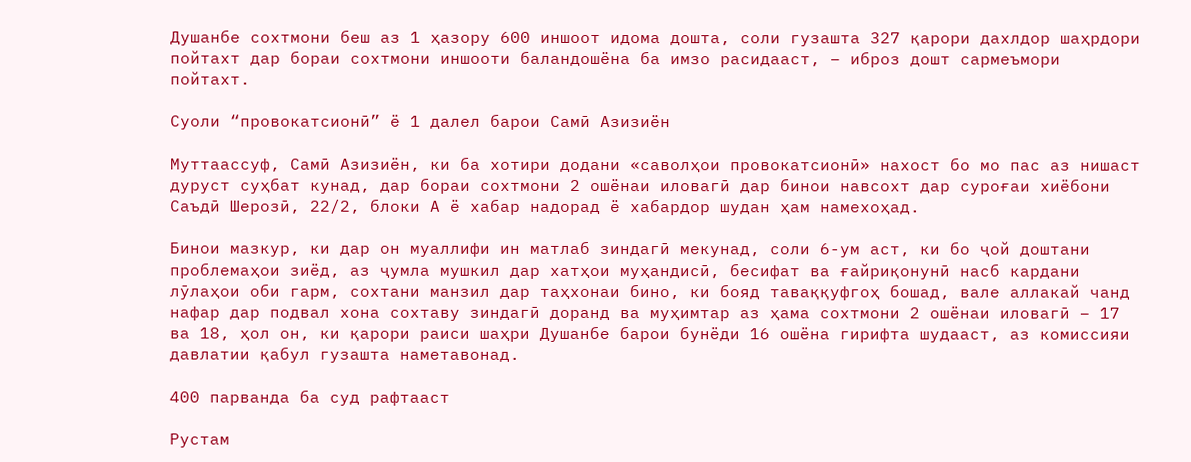Душанбе сохтмони беш аз 1 ҳазору 600 иншоот идома дошта, соли гузашта 327 қарори дахлдор шаҳрдори пойтахт дар бораи сохтмони иншооти баландошёна ба имзо расидааст, – иброз дошт сармеъмори пойтахт.

Суоли “провокатсионӣ” ё 1 далел барои Самӣ Азизиён

Муттаассуф, Самӣ Азизиён, ки ба хотири додани «саволҳои провокатсионӣ» нахост бо мо пас аз нишаст дуруст суҳбат кунад, дар бораи сохтмони 2 ошёнаи иловагӣ дар бинои навсохт дар суроғаи хиёбони Саъдӣ Шерозӣ, 22/2, блоки А ё хабар надорад ё хабардор шудан ҳам намехоҳад.

Бинои мазкур, ки дар он муаллифи ин матлаб зиндагӣ мекунад, соли 6-ум аст, ки бо ҷой доштани проблемаҳои зиёд, аз ҷумла мушкил дар хатҳои муҳандисӣ, бесифат ва ғайриқонунӣ насб кардани лӯлаҳои оби гарм, сохтани манзил дар таҳхонаи бино, ки бояд таваққуфгоҳ бошад, вале аллакай чанд нафар дар подвал хона сохтаву зиндагӣ доранд ва муҳимтар аз ҳама сохтмони 2 ошёнаи иловагӣ – 17 ва 18, ҳол он, ки қарори раиси шаҳри Душанбе барои бунёди 16 ошёна гирифта шудааст, аз комиссияи давлатии қабул гузашта наметавонад.

400 парванда ба суд рафтааст

Рустам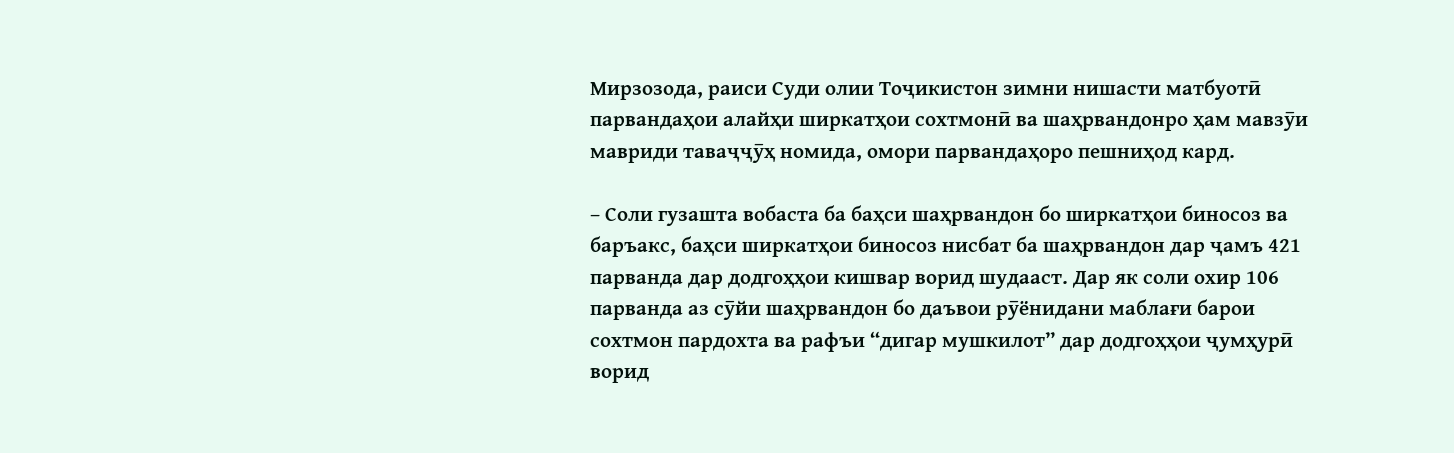Мирзозода, раиси Суди олии Тоҷикистон зимни нишасти матбуотӣ парвандаҳои алайҳи ширкатҳои сохтмонӣ ва шаҳрвандонро ҳам мавзӯи мавриди таваҷҷӯҳ номида, омори парвандаҳоро пешниҳод кард.

– Соли гузашта вобаста ба баҳси шаҳрвандон бо ширкатҳои биносоз ва баръакс, баҳси ширкатҳои биносоз нисбат ба шаҳрвандон дар ҷамъ 421 парванда дар додгоҳҳои кишвар ворид шудааст. Дар як соли охир 106 парванда аз сӯйи шаҳрвандон бо даъвои рӯёнидани маблағи барои сохтмон пардохта ва рафъи “дигар мушкилот” дар додгоҳҳои ҷумҳурӣ ворид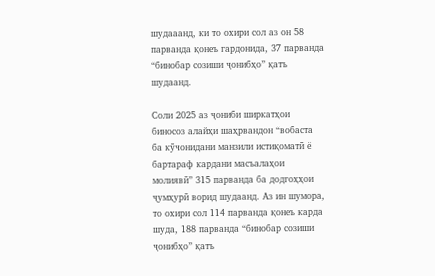шудааанд, ки то охири сол аз он 58 парванда қонеъ гардонида, 37 парванда “бинобар созиши ҷонибҳо” қатъ шудаанд.

Соли 2025 аз ҷониби ширкатҳои биносоз алайҳи шаҳрвандон “вобаста ба кӯчонидани манзили истиқоматӣ ё бартараф кардани масъалаҳои молиявӣ” 315 парванда ба додгоҳҳои ҷумҳурӣ ворид шудаанд. Аз ин шумора, то охири сол 114 парванда қонеъ карда шуда, 188 парванда “бинобар созиши ҷонибҳо” қатъ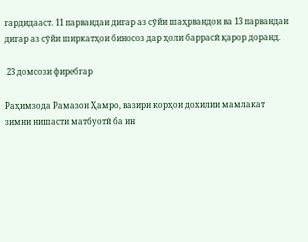гардидааст. 11 парвандаи дигар аз сӯйи шаҳрвандон ва 13 парвандаи дигар аз сӯйи ширкатҳои биносоз дар ҳоли баррасӣ қарор доранд.

 23 домсози фиребгар

Раҳимзода Рамазон Ҳамро, вазири корҳои дохилии мамлакат зимни нишасти матбуотӣ ба ин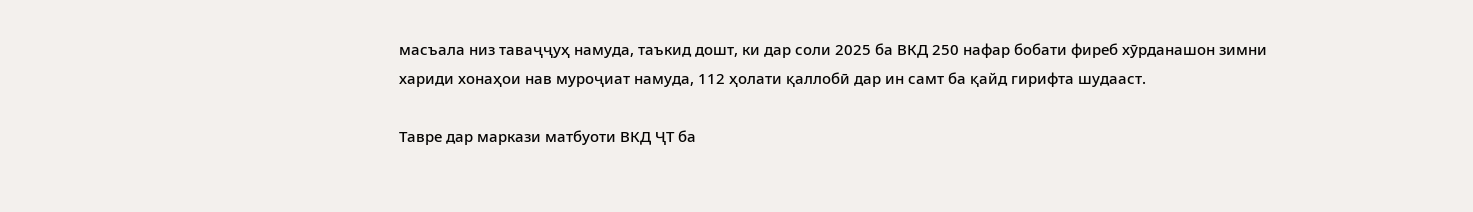масъала низ таваҷҷуҳ намуда, таъкид дошт, ки дар соли 2025 ба ВКД 250 нафар бобати фиреб хӯрданашон зимни хариди хонаҳои нав муроҷиат намуда, 112 ҳолати қаллобӣ дар ин самт ба қайд гирифта шудааст.

Тавре дар маркази матбуоти ВКД ҶТ ба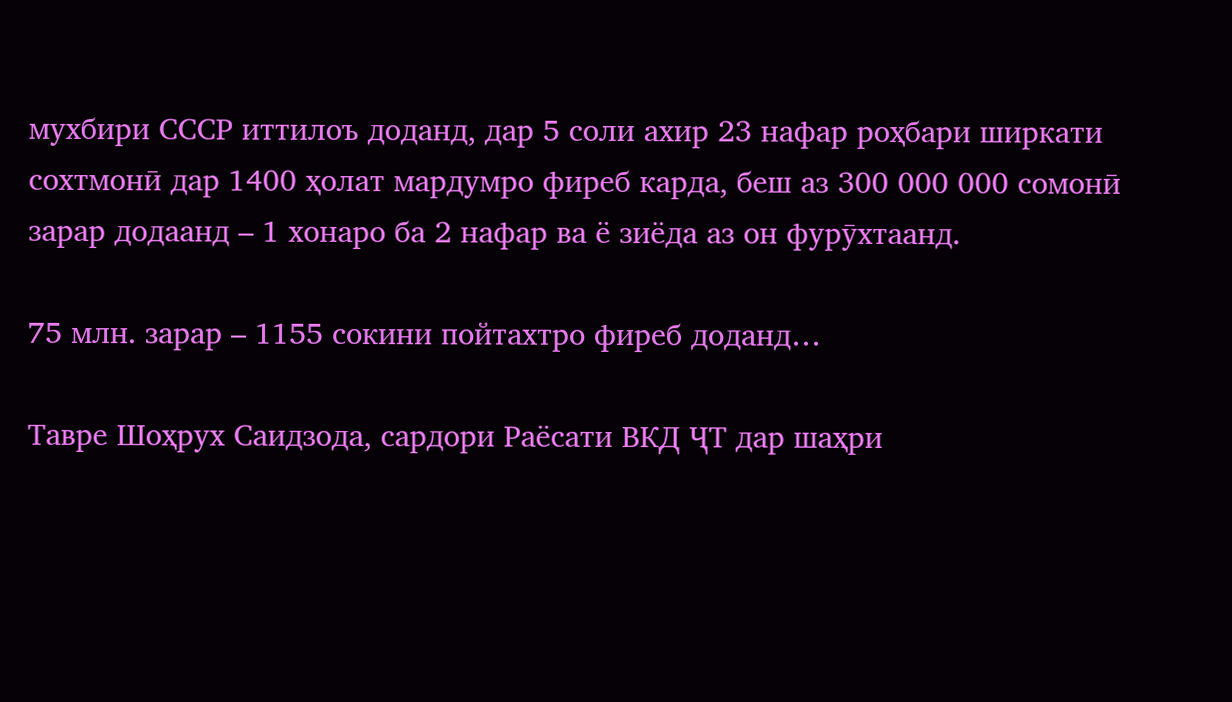мухбири СССР иттилоъ доданд, дар 5 соли ахир 23 нафар роҳбари ширкати сохтмонӣ дар 1400 ҳолат мардумро фиреб карда, беш аз 300 000 000 сомонӣ зарар додаанд – 1 хонаро ба 2 нафар ва ё зиёда аз он фурӯхтаанд.

75 млн. зарар – 1155 сокини пойтахтро фиреб доданд…

Тавре Шоҳрух Саидзода, сардори Раёсати ВКД ҶТ дар шаҳри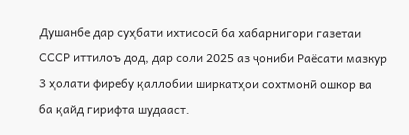Душанбе дар суҳбати ихтисосӣ ба хабарнигори газетаи СССР иттилоъ дод, дар соли 2025 аз ҷониби Раёсати мазкур 3 ҳолати фиребу қаллобии ширкатҳои сохтмонӣ ошкор ва ба қайд гирифта шудааст.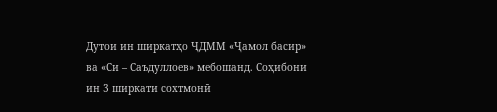Дутои ин ширкатҳо ҶДММ «Ҷамол басир» ва «Си – Саъдуллоев» мебошанд. Соҳибони ин 3 ширкати сохтмонӣ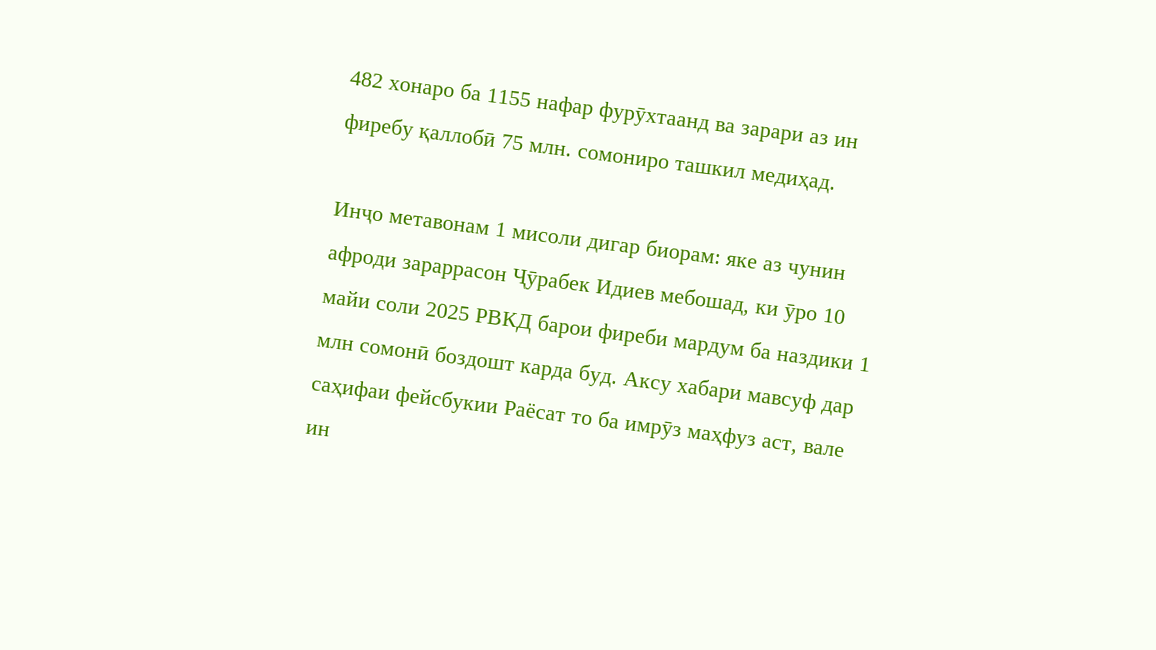482 хонаро ба 1155 нафар фурӯхтаанд ва зарари аз ин фиребу қаллобӣ 75 млн. сомониро ташкил медиҳад.

Инҷо метавонам 1 мисоли дигар биорам: яке аз чунин афроди зараррасон Ҷӯрабек Идиев мебошад, ки ӯро 10 майи соли 2025 РВКД барои фиреби мардум ба наздики 1 млн сомонӣ боздошт карда буд. Аксу хабари мавсуф дар саҳифаи фейсбукии Раёсат то ба имрӯз маҳфуз аст, вале ин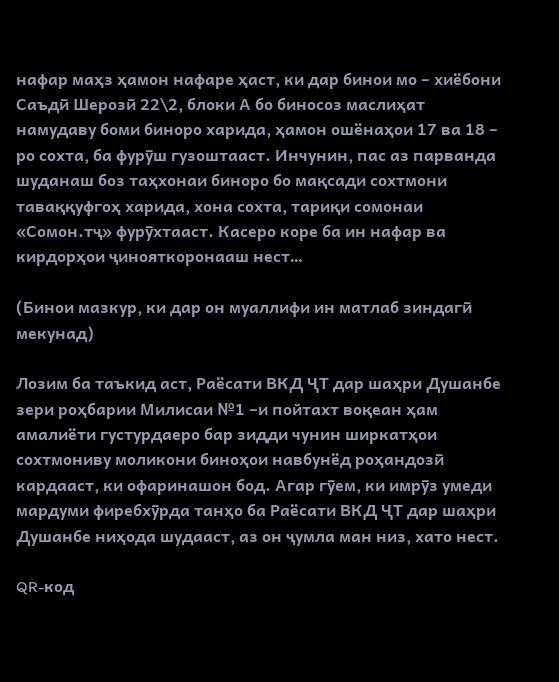нафар маҳз ҳамон нафаре ҳаст, ки дар бинои мо – хиёбони Саъдӣ Шерозӣ 22\2, блоки А бо биносоз маслиҳат намудаву боми биноро харида, ҳамон ошёнаҳои 17 ва 18 – ро сохта, ба фурӯш гузоштааст. Инчунин, пас аз парванда шуданаш боз таҳхонаи биноро бо мақсади сохтмони таваққуфгоҳ харида, хона сохта, тариқи сомонаи «Сомон.тҷ» фурӯхтааст. Касеро коре ба ин нафар ва кирдорҳои ҷинояткоронааш нест…

(Бинои мазкур, ки дар он муаллифи ин матлаб зиндагӣ мекунад)

Лозим ба таъкид аст, Раёсати ВКД ҶТ дар шаҳри Душанбе зери роҳбарии Милисаи №1 –и пойтахт воқеан ҳам амалиёти густурдаеро бар зидди чунин ширкатҳои сохтмониву моликони биноҳои навбунёд роҳандозӣ кардааст, ки офаринашон бод. Агар гӯем, ки имрӯз умеди мардуми фиребхӯрда танҳо ба Раёсати ВКД ҶТ дар шаҳри Душанбе ниҳода шудааст, аз он ҷумла ман низ, хато нест.

QR-код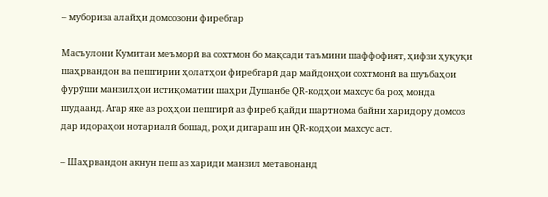– мубориза алайҳи домсозони фиребгар

Масъулони Кумитаи меъморӣ ва сохтмон бо мақсади таъмини шаффофият, ҳифзи ҳуқуқи шаҳрвандон ва пешгирии ҳолатҳои фиребгарӣ дар майдонҳои сохтмонӣ ва шуъбаҳои фурӯши манзилҳои истиқоматии шаҳри Душанбе QR-кодҳои махсус ба роҳ монда шудаанд. Агар яке аз роҳҳои пешгирӣ аз фиреб қайди шартнома байни харидору домсоз дар идораҳои нотариалӣ бошад, роҳи дигараш ин QR-кодҳои махсус аст.

– Шаҳрвандон акнун пеш аз хариди манзил метавонанд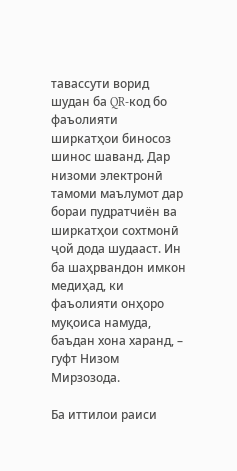тавассути ворид шудан ба QR-код бо фаъолияти ширкатҳои биносоз шинос шаванд. Дар низоми электронӣ тамоми маълумот дар бораи пудратчиён ва ширкатҳои сохтмонӣ ҷой дода шудааст. Ин ба шаҳрвандон имкон медиҳад, ки фаъолияти онҳоро муқоиса намуда, баъдан хона харанд, – гуфт Низом Мирзозода.

Ба иттилои раиси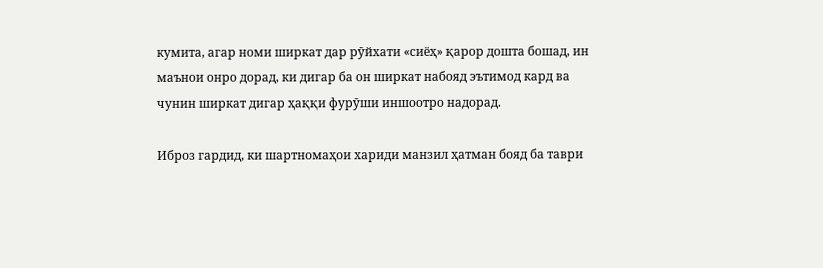кумита, агар номи ширкат дар рӯйхати «сиёҳ» қарор дошта бошад, ин маънои онро дорад, ки дигар ба он ширкат набояд эътимод кард ва чунин ширкат дигар ҳаққи фурӯши иншоотро надорад.

Иброз гардид, ки шартномаҳои хариди манзил ҳатман бояд ба таври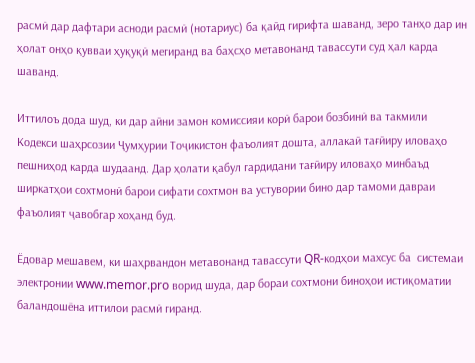расмӣ дар дафтари асноди расмӣ (нотариус) ба қайд гирифта шаванд, зеро танҳо дар ин ҳолат онҳо қувваи ҳуқуқӣ мегиранд ва баҳсҳо метавонанд тавассути суд ҳал карда шаванд.

Иттилоъ дода шуд, ки дар айни замон комиссияи корӣ барои бозбинӣ ва такмили Кодекси шаҳрсозии Ҷумҳурии Тоҷикистон фаъолият дошта, аллакай тағйиру иловаҳо пешниҳод карда шудаанд. Дар ҳолати қабул гардидани тағйиру иловаҳо минбаъд ширкатҳои сохтмонӣ барои сифати сохтмон ва устувории бино дар тамоми давраи фаъолият ҷавобгар хоҳанд буд.

Ёдовар мешавем, ки шаҳрвандон метавонанд тавассути QR-кодҳои махсус ба  системаи электронии www.memor.pro ворид шуда, дар бораи сохтмони биноҳои истиқоматии баландошёна иттилои расмӣ гиранд.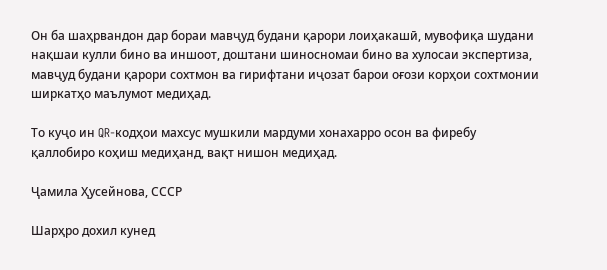Он ба шаҳрвандон дар бораи мавҷуд будани қарори лоиҳакашӣ, мувофиқа шудани нақшаи кулли бино ва иншоот, доштани шиносномаи бино ва хулосаи экспертиза, мавҷуд будани қарори сохтмон ва гирифтани иҷозат барои оғози корҳои сохтмонии ширкатҳо маълумот медиҳад.

То куҷо ин QR-кодҳои махсус мушкили мардуми хонахарро осон ва фиребу қаллобиро коҳиш медиҳанд, вақт нишон медиҳад.

Ҷамила Ҳусейнова, СССР

Шарҳро дохил кунед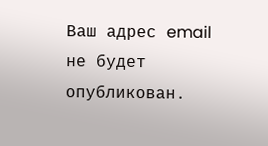Ваш адрес email не будет опубликован.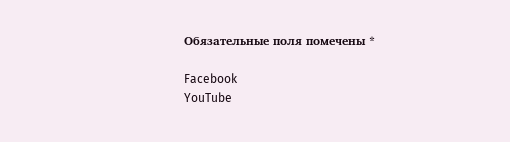Обязательные поля помечены *

Facebook
YouTube